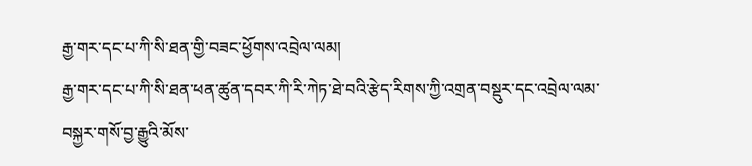རྒྱ་གར་དང་པ་ཀི་སི་ཐན་གྱི་བཟང་ཕྱོགས་འབྲེལ་ལམ།
རྒྱ་གར་དང་པ་ཀི་སི་ཐན་ཕན་ཚུན་དབར་ཀི་རི་ཀེཏ་ཐེ་བའི་རྩེད་རིགས་ཀྱི་འགྲན་བསྡུར་དང་འབྲེལ་ལམ་བསྐྱར་གསོ་བྱ་རྒྱུའི་མོས་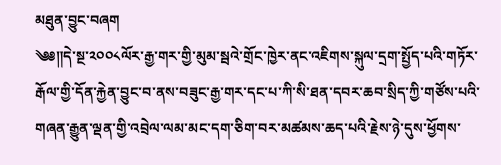མཐུན་བྱུང་བཞག
༄༅༎དེ་སྔ་༢༠༠༨ལོར་རྒྱ་གར་གྱི་མུམ་སྦའེ་གྲོང་ཁྱེར་ནང་འཇིགས་སྐུལ་དྲག་སྤྱོད་པའི་གཏོར་རྒོལ་གྱི་དོན་རྐྱེན་བྱུང་བ་ནས་བཟུང་རྒྱ་གར་དང་པ་ཀི་སི་ཐན་དབར་ཆབ་སྲིད་ཀྱི་གཙོས་པའི་གཞན་རྒྱུན་ལྡན་གྱི་འབྲེལ་ལམ་མང་དག་ཅིག་བར་མཚམས་ཆད་པའི་རྗེས་ཉེ་དུས་ཕྱོགས་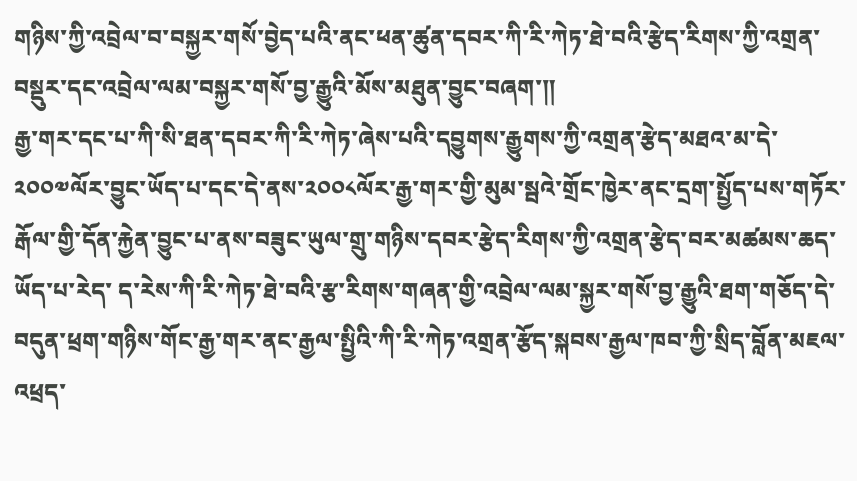གཉིས་ཀྱི་འབྲེལ་བ་བསྐྱར་གསོ་བྱེད་པའི་ནང་ཕན་ཚུན་དབར་ཀི་རི་ཀེཏ་ཐེ་བའི་རྩེད་རིགས་ཀྱི་འགྲན་བསྡུར་དང་འབྲེལ་ལམ་བསྐྱར་གསོ་བྱ་རྒྱུའི་མོས་མཐུན་བྱུང་བཞག་༎
རྒྱ་གར་དང་པ་ཀི་སི་ཐན་དབར་ཀི་རི་ཀེཏ་ཞེས་པའི་དབྱུགས་རྒྱུགས་ཀྱི་འགྲན་རྩེད་མཐའ་མ་དེ་༢༠༠༧ལོར་བྱུང་ཡོད་པ་དང་དེ་ནས་༢༠༠༨ལོར་རྒྱ་གར་གྱི་མུམ་སྦའེ་གྲོང་ཁྱེར་ནང་དྲག་སྤྱོད་པས་གཏོར་རྒོལ་གྱི་དོན་རྐྱེན་བྱུང་པ་ནས་བཟུང་ཡུལ་གྲུ་གཉིས་དབར་རྩེད་རིགས་ཀྱི་འགྲན་རྩེད་བར་མཚམས་ཆད་ཡོད་པ་རེད་ ད་རེས་ཀི་རི་ཀེཏ་ཐེ་བའི་རྩ་རིགས་གཞན་གྱི་འབྲེལ་ལམ་སྐྱར་གསོ་བྱ་རྒྱུའི་ཐག་གཅོད་དེ་བདུན་ཕྲག་གཉིས་གོང་རྒྱ་གར་ནང་རྒྱལ་སྤྱིའི་ཀི་རི་ཀེཏ་འགྲན་རྩོད་སྐབས་རྒྱལ་ཁབ་ཀྱི་སྲིད་བློན་མཇལ་འཕྲད་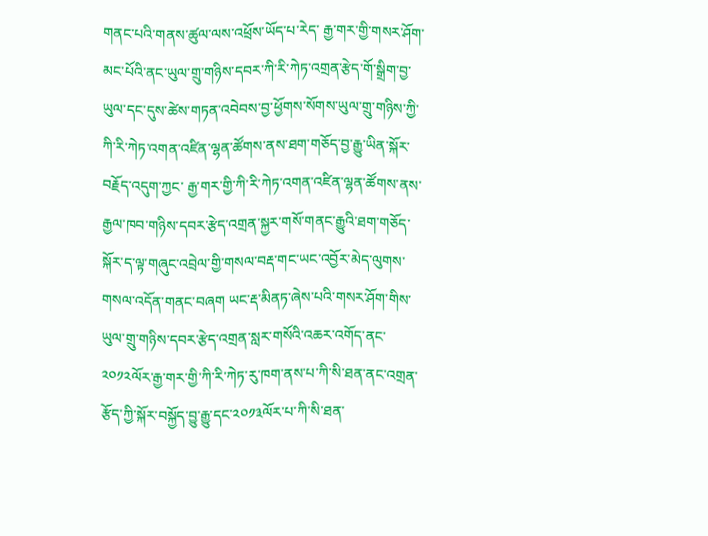གནང་པའི་གནས་ཚུལ་ལས་འཕྲོས་ཡོད་པ་རེད་ རྒྱ་གར་གྱི་གསར་ཤོག་མང་པོའི་ནང་ཡུལ་གྲུ་གཉིས་དབར་ཀི་རི་ཀེཏ་འགྲན་རྩེད་གོ་སྒྲིག་བྱ་ཡུལ་དང་དུས་ཚེས་གཏན་འབེབས་བྱ་ཕྱོགས་སོགས་ཡུལ་གྲུ་གཉིས་ཀྱི་ཀི་རི་ཀེཏ་འགན་འཛིན་ལྷན་ཚོགས་ནས་ཐག་གཅོད་བྱ་རྒྱུ་ཡིན་སྐོར་བརྗོད་འདུག་ཀྱང་ རྒྱ་གར་གྱི་ཀི་རི་ཀེཏ་འགན་འཛིན་ལྷན་ཚོགས་ནས་རྒྱལ་ཁབ་གཉིས་དབར་རྩེད་འགྲན་སྐྱར་གསོ་གནང་རྒྱུའི་ཐག་གཅོད་སྐོར་ད་ལྟ་གཞུང་འབྲེལ་གྱི་གསལ་བརྡ་གང་ཡང་འབྱོར་མེད་ལུགས་གསལ་འདོན་གནང་བཞག ཡང་རྡ་མིནཏ་ཞེས་པའི་གསར་ཤོག་གིས་ཡུལ་གྲུ་གཉིས་དབར་རྩེད་འགྲན་སླར་གསོའི་འཆར་འགོད་ནང་༢༠༡༢ལོར་རྒྱ་གར་གྱི་ཀི་རི་ཀེཏ་རུ་ཁག་ནས་པ་ཀི་སི་ཐན་ནང་འགྲན་རྩོད་ཀྱི་སྐོར་བསྐྱོད་བྱུ་རྒྱུ་དང་༢༠༡༣ལོར་པ་ཀི་སི་ཐན་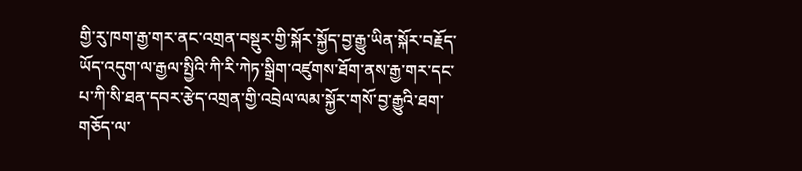གྱི་རུ་ཁག་རྒྱ་གར་ནང་འགྲན་བསྡུར་གྱི་སྐོར་སྐྱོད་བྱ་རྒྱུ་ཡིན་སྐོར་བརྗོད་ཡོད་འདུག་ལ་རྒྱལ་སྤྱིའི་ཀི་རི་ཀེཏ་སྒྲིག་འཛུགས་ཐོག་ནས་རྒྱ་གར་དང་པ་ཀི་སི་ཐན་དབར་རྩེད་འགྲན་གྱི་འབྲེལ་ལམ་སྐྱོར་གསོ་བྱ་རྒྱུའི་ཐག་གཅོད་ལ་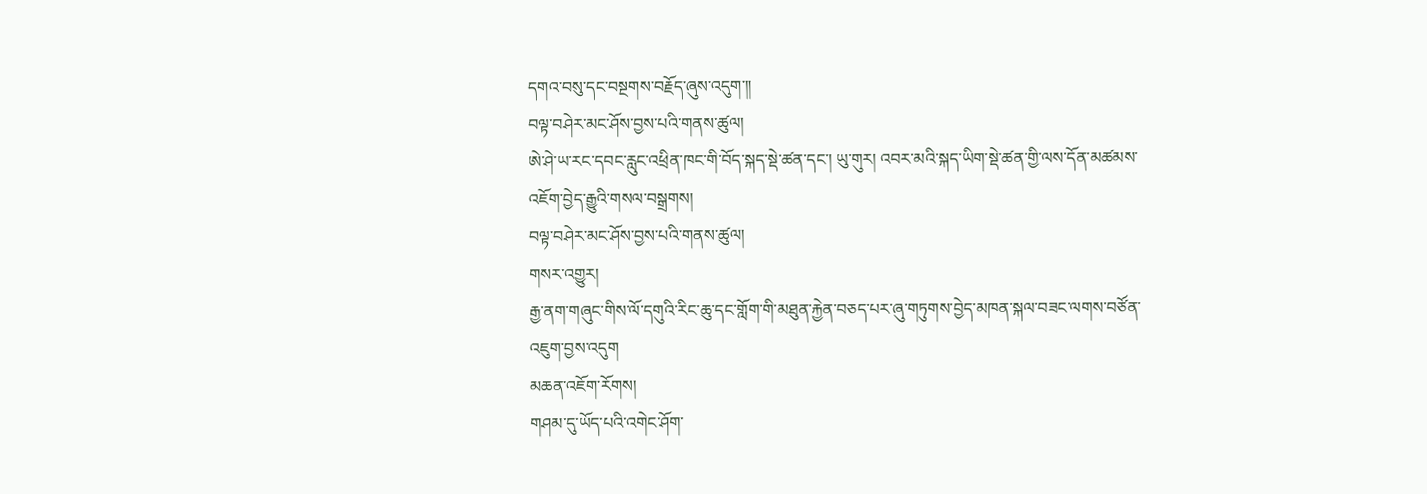དགའ་བསུ་དང་བསྔགས་བརྗོད་ཞུས་འདུག་༎
བལྟ་བཤེར་མང་ཤོས་བྱས་པའི་གནས་ཚུལ།
ཨེ་ཤེ་ཡ་རང་དབང་རླུང་འཕྲིན་ཁང་གི་བོད་སྐད་སྡེ་ཚན་དང་། ཡུ་གུར། འབར་མའི་སྐད་ཡིག་སྡེ་ཚན་གྱི་ལས་དོན་མཚམས་འཇོག་བྱེད་རྒྱུའི་གསལ་བསྒྲགས།
བལྟ་བཤེར་མང་ཤོས་བྱས་པའི་གནས་ཚུལ།
གསར་འགྱུར།
རྒྱ་ནག་གཞུང་གིས་ལོ་དགུའི་རིང་ཆུ་དང་གློག་གི་མཐུན་རྐྱེན་བཅད་པར་ཞུ་གཏུགས་བྱེད་མཁན་སྐལ་བཟང་ལགས་བཙོན་འཇུག་བྱས་འདུག
མཆན་འཇོག་རོགས།
གཤམ་དུ་ཡོད་པའི་འགེང་ཤོག་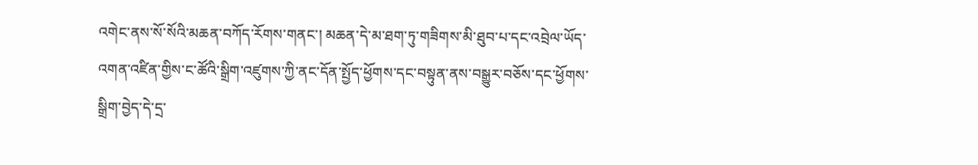འགེང་ནས་སོ་སོའི་མཆན་བཀོད་རོགས་གནང་། མཆན་དེ་མ་ཐག་ཏུ་གཟིགས་མི་ཐུབ་པ་དང་འབྲེལ་ཡོད་འགན་འཛིན་གྱིས་ང་ཚོའི་སྒྲིག་འཛུགས་ཀྱི་ནང་དོན་སྤྱོད་ཕྱོགས་དང་བསྟུན་ནས་བསྒྱུར་བཅོས་དང་ཕྱོགས་སྒྲིག་བྱེད་དེ་དྲ་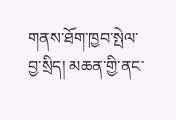གནས་ཐོག་ཁྱབ་སྤེལ་བྱ་སྲིད། མཆན་གྱི་ནང་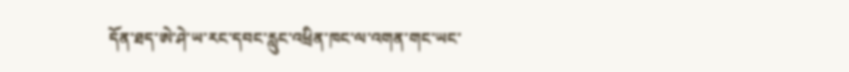དོན་ཐད་ཨེ་ཤེ་ཡ་རང་དབང་རླུང་འཕྲིན་ཁང་ལ་འགན་གང་ཡང་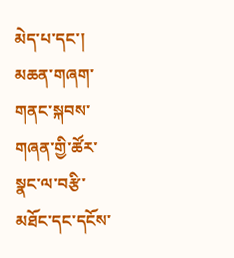མེད་པ་དང་། མཆན་གཞག་གནང་སྐབས་གཞན་གྱི་ཚོར་སྣང་ལ་བརྩི་མཐོང་དང་དངོས་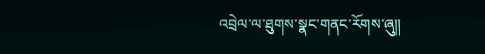འབྲེལ་ལ་ཐུགས་སྣང་གནང་རོགས་ཞུ༎